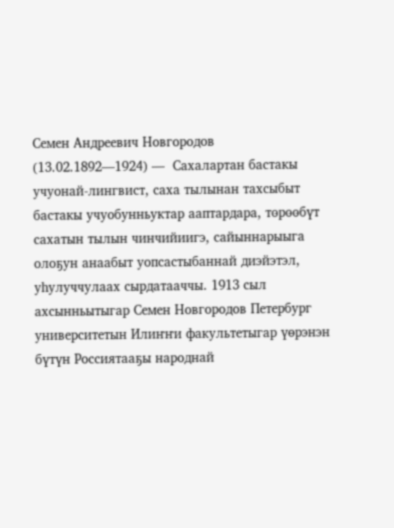Семен Андреевич Новгородов (13.02.1892—1924) —  Сахалартан бастакы учуонай-лингвист, саха тылынан тахсыбыт бастакы учуобунньуктар ааптардара, тѳрѳѳбүт сахатын тылын чинчийиигэ, сайыннарыыга олоҕун анаабыт уопсастыбаннай диэйэтэл, уhулуччулаах сырдатааччы. 1913 сыл ахсынньытыгар Семен Новгородов Петербург университетын Илиҥҥи факультетыгар үөрэнэн бүтүн Россиятааҕы народнай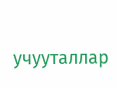учууталлар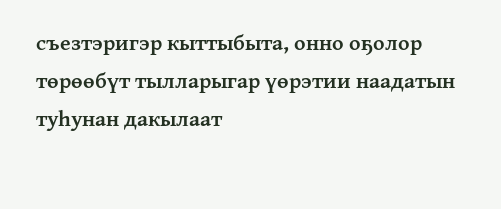съезтэригэр кыттыбыта, онно оҕолор төрөөбүт тылларыгар үөрэтии наадатын туһунан дакылаат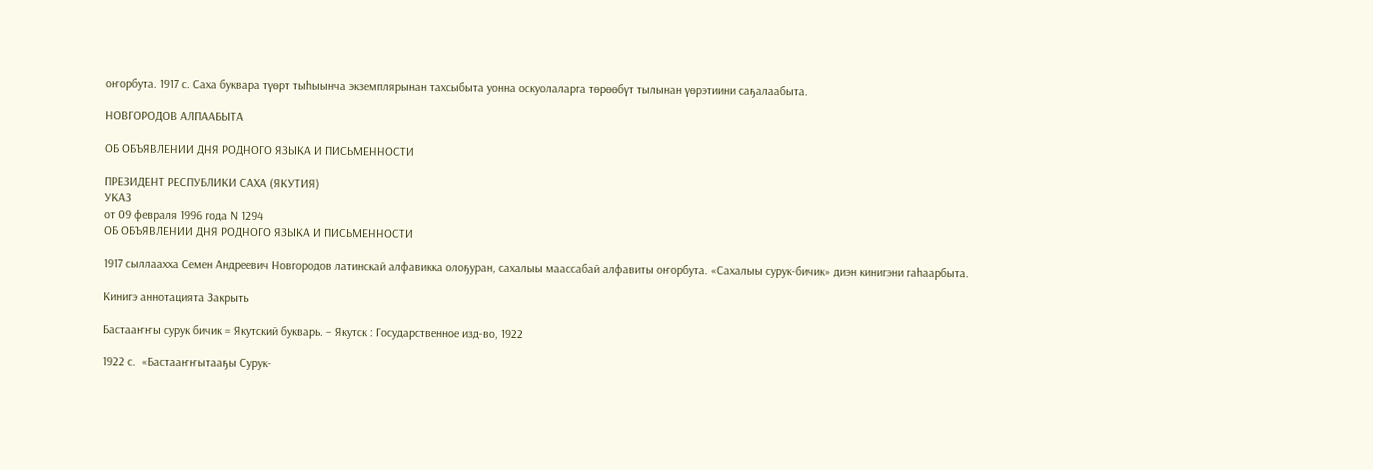оҥорбута. 1917 с. Саха буквара түөрт тыһыынча экземплярынан тахсыбыта уонна оскуолаларга төрөөбүт тылынан үөрэтиини саҕалаабыта.

НОВГОРОДОВ АЛПААБЫТА

ОБ ОБЪЯВЛЕНИИ ДНЯ РОДНОГО ЯЗЫКА И ПИСЬМЕННОСТИ

ПРЕЗИДЕНТ РЕСПУБЛИКИ САХА (ЯКУТИЯ)
УКАЗ
от 09 февраля 1996 года N 1294
ОБ ОБЪЯВЛЕНИИ ДНЯ РОДНОГО ЯЗЫКА И ПИСЬМЕННОСТИ

1917 сыллаахха Семен Андреевич Новгородов латинскай алфавикка олоҕуран, сахалыы маассабай алфавиты оҥорбута. «Сахалыы сурук-бичик» диэн кинигэни гаһаарбыта.

Кинигэ аннотацията Закрыть

Бастааҥҥы сурук бичик = Якутский букварь. – Якутск : Государственное изд-во, 1922

1922 с.  «Бастааҥҥытааҕы Сурук-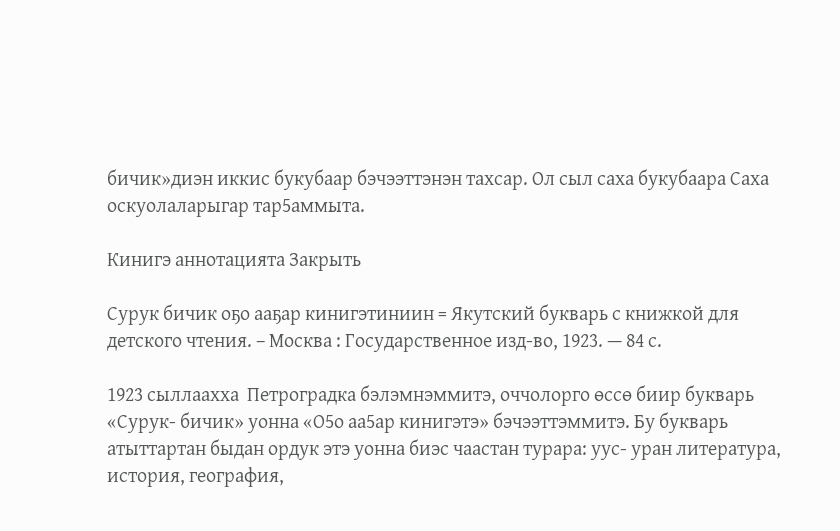бичик»диэн иккис букубаар бэчээттэнэн тахсар. Ол сыл саха букубаара Саха  оскуолаларыгар тар5аммыта.

Кинигэ аннотацията Закрыть

Сурук бичик оҕо ааҕар кинигэтиниин = Якутский букварь с книжкой для детского чтения. – Москва : Государственное изд-во, 1923. — 84 с.

1923 сыллаахха  Петроградка бэлэмнэммитэ, оччолорго өссө биир букварь «Сурук- бичик» уонна «О5о аа5ар кинигэтэ» бэчээттэммитэ. Бу букварь атыттартан быдан ордук этэ уонна биэс чаастан турара: уус- уран литература, история, география,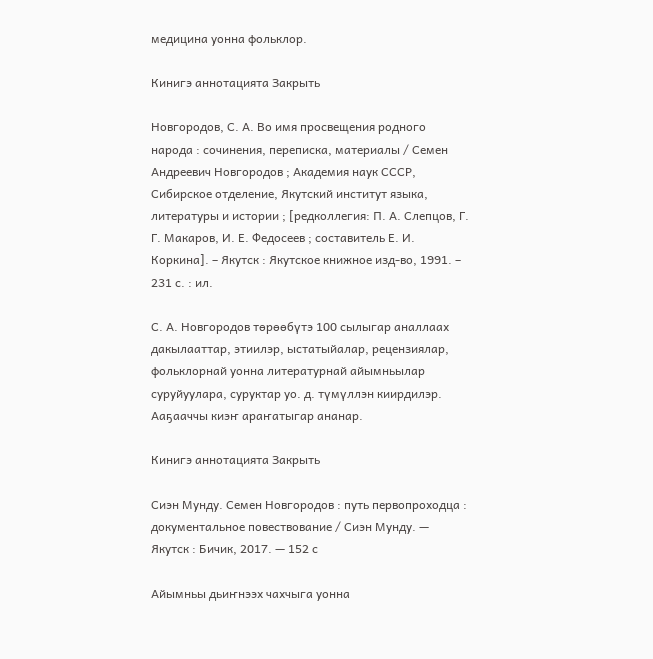медицина уонна фольклор.

Кинигэ аннотацията Закрыть

Новгородов, С. А. Во имя просвещения родного народа : сочинения, переписка, материалы / Семен Андреевич Новгородов ; Академия наук СССР, Сибирское отделение, Якутский институт языка, литературы и истории ; [редколлегия: П. А. Слепцов, Г. Г. Макаров, И. Е. Федосеев ; составитель Е. И. Коркина]. – Якутск : Якутское книжное изд-во, 1991. – 231 с. : ил.

С. А. Новгородов төрөөбүтэ 100 сылыгар аналлаах дакылааттар, этиилэр, ыстатыйалар, рецензиялар, фольклорнай уонна литературнай айымньылар суруйуулара, суруктар уо. д. түмүллэн киирдилэр.  Ааҕааччы киэҥ араҥатыгар ананар.

Кинигэ аннотацията Закрыть

Сиэн Мунду. Семен Новгородов : путь первопроходца : документальное повествование / Сиэн Мунду. — Якутск : Бичик, 2017. — 152 с

Айымньы дьиҥнээх чахчыга уонна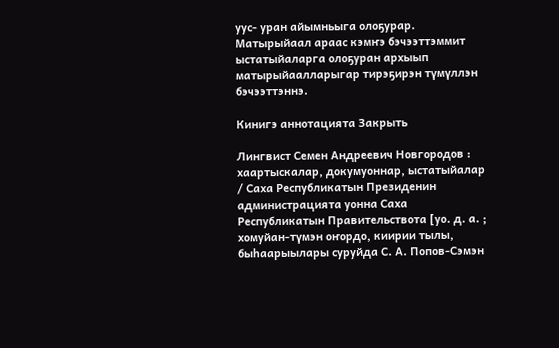уус- уран айымньыга олоҕурар. Матырыйаал араас кэмҥэ бэчээттэммит ыстатыйаларга олоҕуран архыып матырыйаалларыгар тирэҕирэн түмүллэн бэчээттэннэ.

Кинигэ аннотацията Закрыть

Лингвист Семен Андреевич Новгородов : хаартыскалар, докумуоннар, ыстатыйалар / Саха Республикатын Президенин администрацията уонна Саха Республикатын Правительствота [уо. д. а. ; хомуйан-түмэн оҥордо, киирии тылы, быһаарыылары суруйда С. А. Попов-Сэмэн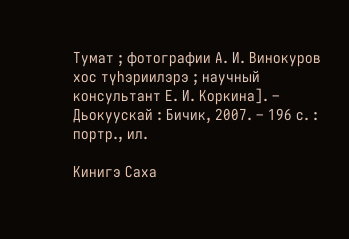Тумат ; фотографии А. И. Винокуров хос түһэриилэрэ ; научный консультант Е. И. Коркина]. – Дьокуускай : Бичик, 2007. – 196 с. : портр., ил.

Кинигэ Саха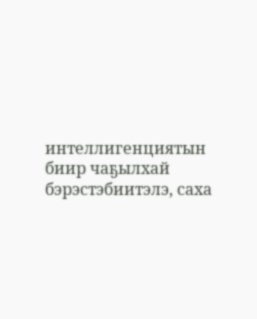интеллигенциятын биир чаҕылхай бэрэстэбиитэлэ, саха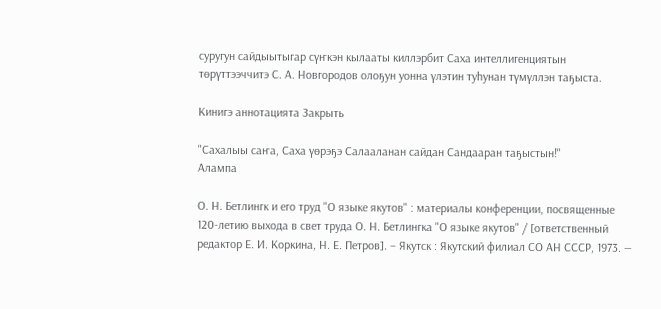суругун сайдыытыгар сүҥкэн кылааты киллэрбит Саха интеллигенциятын төрүттээччитэ С. А. Новгородов олоҕун уонна үлэтин туһунан түмүллэн таҕыста.

Кинигэ аннотацията Закрыть

"Сахалыы саҥа, Саха үөрэҕэ Салааланан сайдан Сандааран таҕыстын!"
Алампа

О. Н. Бетлингк и его труд "О языке якутов" : материалы конференции, посвященные 120-летию выхода в свет труда О. Н. Бетлингка "О языке якутов" / [ответственный редактор Е. И. Коркина, Н. Е. Петров]. – Якутск : Якутский филиал СО АН СССР, 1973. —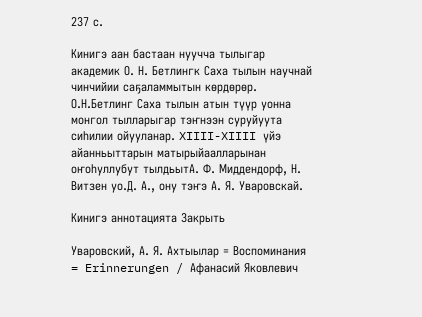237 с.

Кинигэ аан бастаан нуучча тылыгар академик О. Н. Бетлингк Саха тылын научнай чинчийии саҕаламмытын көрдөрөр. О.Н.Бетлинг Саха тылын атын түүр уонна монгол тылларыгар тэҥнээн суруйуута сиһилии ойууланар. XIIII-XIIII үйэ айанньыттарын матырыйаалларынан оҥоһуллубут тылдьытА. Ф. Миддендорф, Н. Витзен уо.Д. А., ону тэҥэ А. Я. Уваровскай.

Кинигэ аннотацията Закрыть

Уваровский, А. Я. Ахтыылар = Воспоминания = Erinnerungen / Афанасий Яковлевич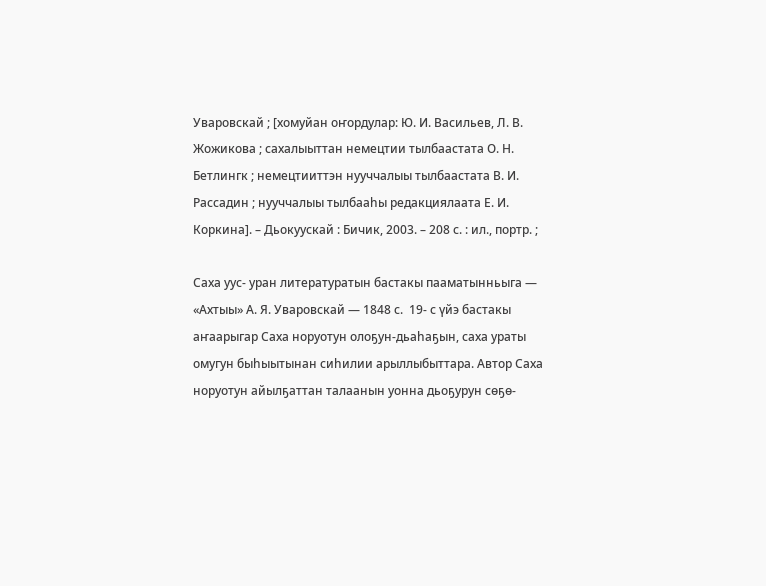Уваровскай ; [хомуйан оҥордулар: Ю. И. Васильев, Л. В. Жожикова ; сахалыыттан немецтии тылбаастата О. Н. Бетлингк ; немецтииттэн нууччалыы тылбаастата В. И. Рассадин ; нууччалыы тылбааһы редакциялаата Е. И. Коркина]. – Дьокуускай : Бичик, 2003. – 208 с. : ил., портр. ;

Саха уус- уран литературатын бастакы пааматынньыга — «Ахтыы» А. Я. Уваровскай — 1848 с.  19- с үйэ бастакы аҥаарыгар Саха норуотун олоҕун-дьаһаҕын, саха ураты омугун быһыытынан сиһилии арыллыбыттара. Автор Саха норуотун айылҕаттан талаанын уонна дьоҕурун сөҕө-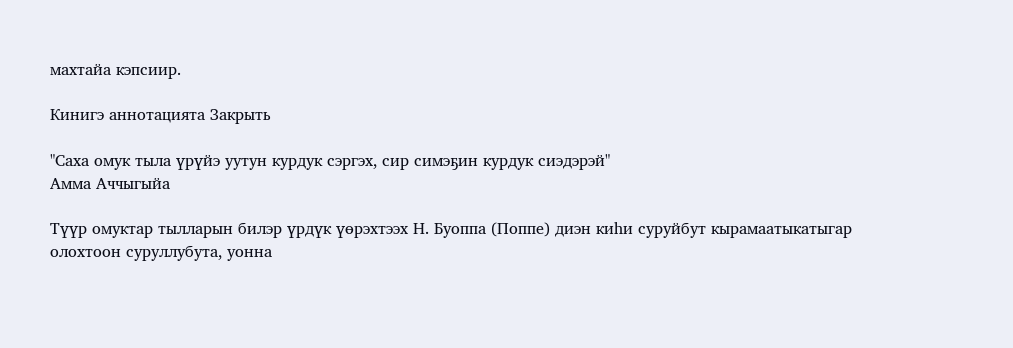махтайа кэпсиир.

Кинигэ аннотацията Закрыть

"Саха омук тыла үрүйэ уутун курдук сэргэх, сир симэҕин курдук сиэдэрэй"
Амма Аччыгыйа

Түүр омуктар тылларын билэр үрдүк үөрэхтээх Н. Буоппа (Поппе) диэн киһи суруйбут кырамаатыкатыгар олохтоон суруллубута, уонна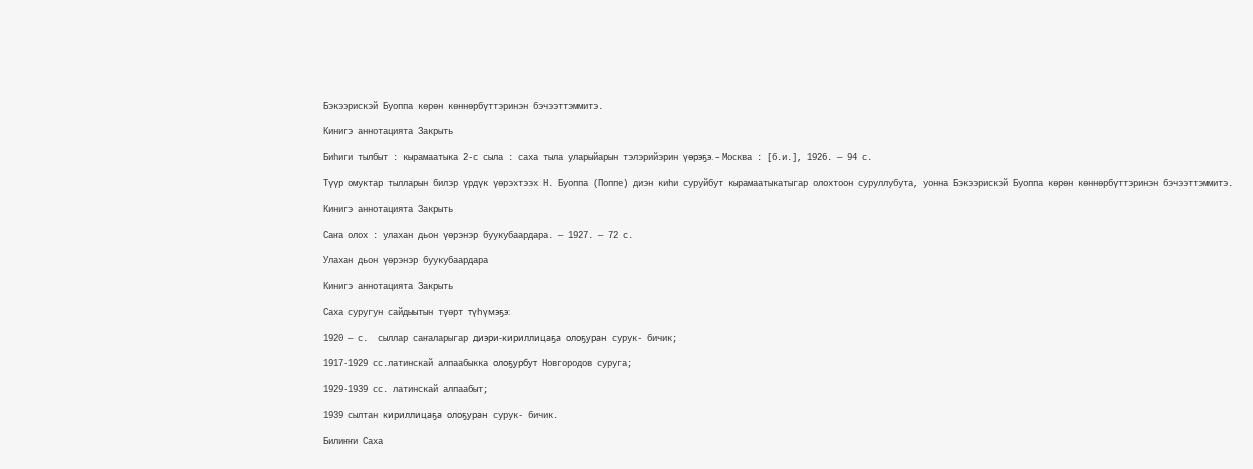Бэкээрискэй Буоппа көрөн көннөрбүттэринэн бэчээттэммитэ.

Кинигэ аннотацията Закрыть

Биһиги тылбыт : кырамаатыка 2-с сыла : саха тыла уларыйарын тэлэрийэрин үөрэҕэ. – Москва : [б.и.], 1926. — 94 с.

Түүр омуктар тылларын билэр үрдүк үөрэхтээх Н. Буоппа (Поппе) диэн киһи суруйбут кырамаатыкатыгар олохтоон суруллубута, уонна Бэкээрискэй Буоппа көрөн көннөрбүттэринэн бэчээттэммитэ.

Кинигэ аннотацията Закрыть

Саҥа олох : улахан дьон үөрэнэр буукубаардара. — 1927. — 72 с.

Улахан дьон үөрэнэр буукубаардара

Кинигэ аннотацията Закрыть

Саха суругун сайдыытын түөрт түһүмэҕэ:

1920 — с.  сыллар саҥаларыгар диэри-кириллицаҕа олоҕуран сурук- бичик;

1917-1929 сс.латинскай алпаабыкка олоҕурбут Новгородов суруга;

1929-1939 сс. латинскай алпаабыт;

1939 сылтан кириллицаҕа олоҕуран сурук- бичик.

Билиҥҥи Саха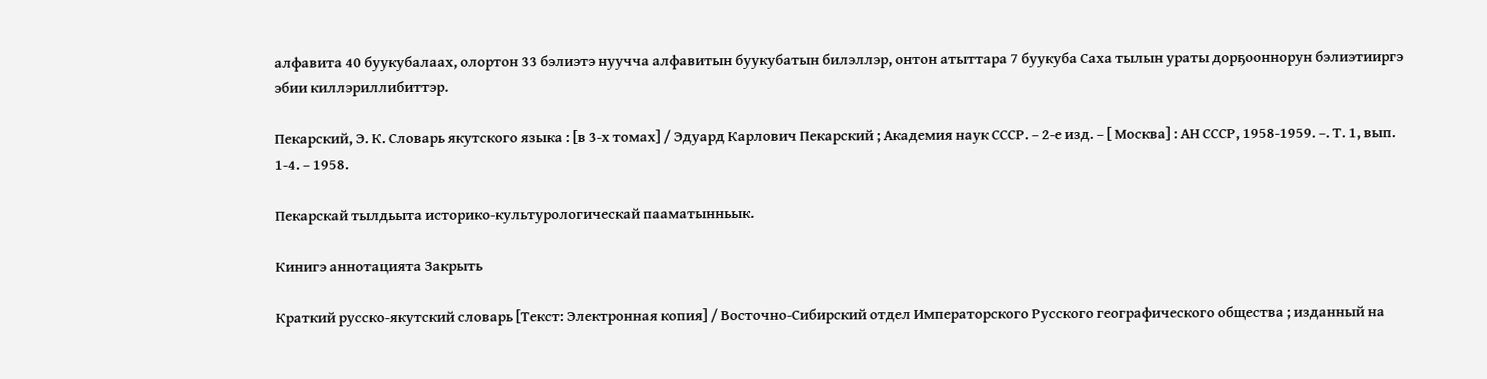алфавита 40 буукубалаах, олортон 33 бэлиэтэ нуучча алфавитын буукубатын билэллэр, онтон атыттара 7 буукуба Саха тылын ураты дорҕооннорун бэлиэтииргэ эбии киллэриллибиттэр.

Пекарский, Э. К. Словарь якутского языка : [в 3-х томах] / Эдуард Карлович Пекарский ; Академия наук СССР. – 2-е изд. – [ Москва] : АН СССР, 1958-1959. –. Т. 1, вып. 1-4. – 1958.

Пекарскай тылдьыта историко-культурологическай пааматынньык.

Кинигэ аннотацията Закрыть

Краткий русско-якутский словарь [Текст: Электронная копия] / Восточно-Сибирский отдел Императорского Русского географического общества ; изданный на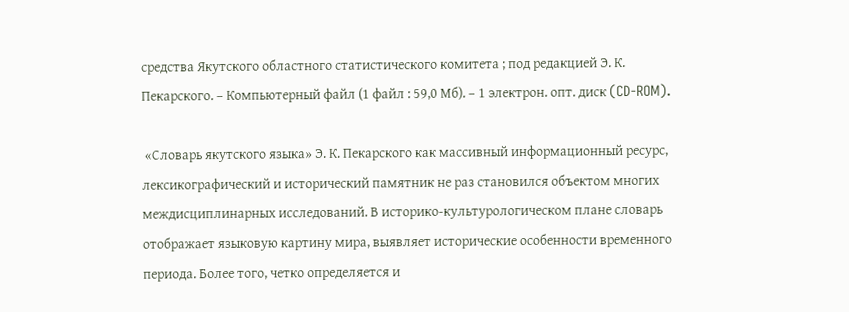средства Якутского областного статистического комитета ; под редакцией Э. К. Пекарского. – Компьютерный файл (1 файл : 59,0 Мб). – 1 электрон. опт. диск (CD-ROM).

 «Словарь якутского языка» Э. К. Пекарского как массивный информационный ресурс, лексикографический и исторический памятник не раз становился объектом многих междисциплинарных исследований. В историко-культурологическом плане словарь отображает языковую картину мира, выявляет исторические особенности временного периода. Более того, четко определяется и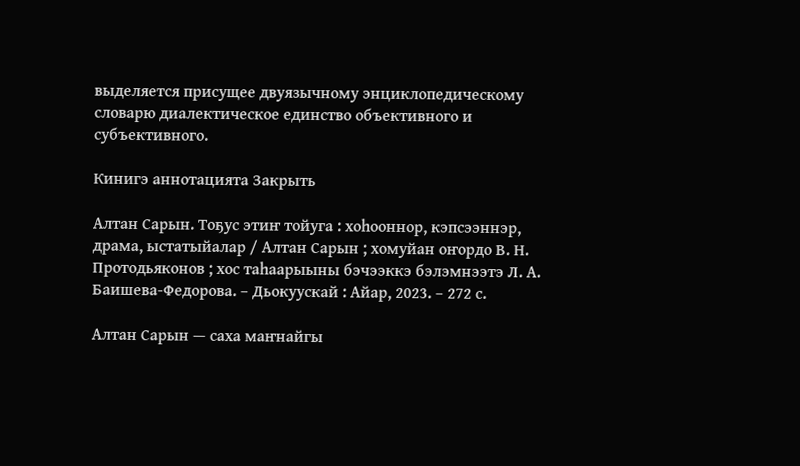выделяется присущее двуязычному энциклопедическому словарю диалектическое единство объективного и субъективного.

Кинигэ аннотацията Закрыть

Алтан Сарын. Тоҕус этиҥ тойуга : хоһооннор, кэпсээннэр, драма, ыстатыйалар / Алтан Сарын ; хомуйан оҥордо В. Н. Протодьяконов ; хос таһаарыыны бэчээккэ бэлэмнээтэ Л. А. Баишева-Федорова. – Дьокуускай : Айар, 2023. – 272 с.

Алтан Сарын — саха маҥнайгы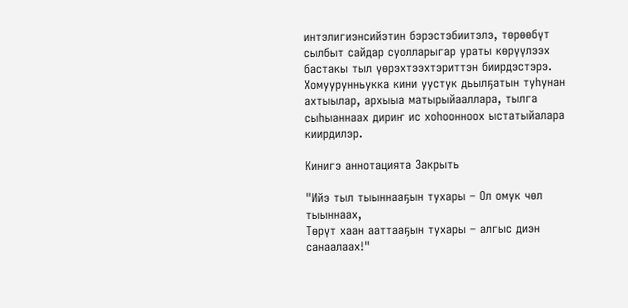интэлигиэнсийэтин бэрэстэбиитэлэ, төрөөбүт сылбыт сайдар суолларыгар ураты көрүүлээх бастакы тыл үөрэхтээхтэриттэн биирдэстэрэ. Хомуурунньукка кини уустук дьылҕатын туһунан ахтыылар, архыыа матырыйааллара, тылга сыһыаннаах дириҥ ис хоһоонноох ыстатыйалара киирдилэр.

Кинигэ аннотацията Закрыть

"Ийэ тыл тыыннааҕын тухары – Ол омук чөл тыыннаах,
Төрүт хаан ааттааҕын тухары – алгыс диэн санаалаах!"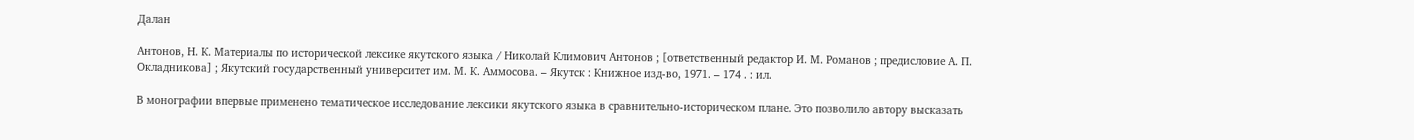Далан

Антонов, Н. К. Материалы по исторической лексике якутского языка / Николай Климович Антонов ; [ответственный редактор И. М. Романов ; предисловие А. П. Окладникова] ; Якутский государственный университет им. М. К. Аммосова. – Якутск : Книжное изд-во, 1971. – 174 . : ил.

В монографии впервые применено тематическое исследование лексики якутского языка в сравнительно-историческом плане. Это позволило автору высказать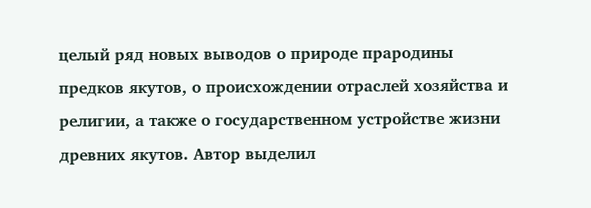целый ряд новых выводов о природе прародины предков якутов, о происхождении отраслей хозяйства и религии, а также о государственном устройстве жизни древних якутов. Автор выделил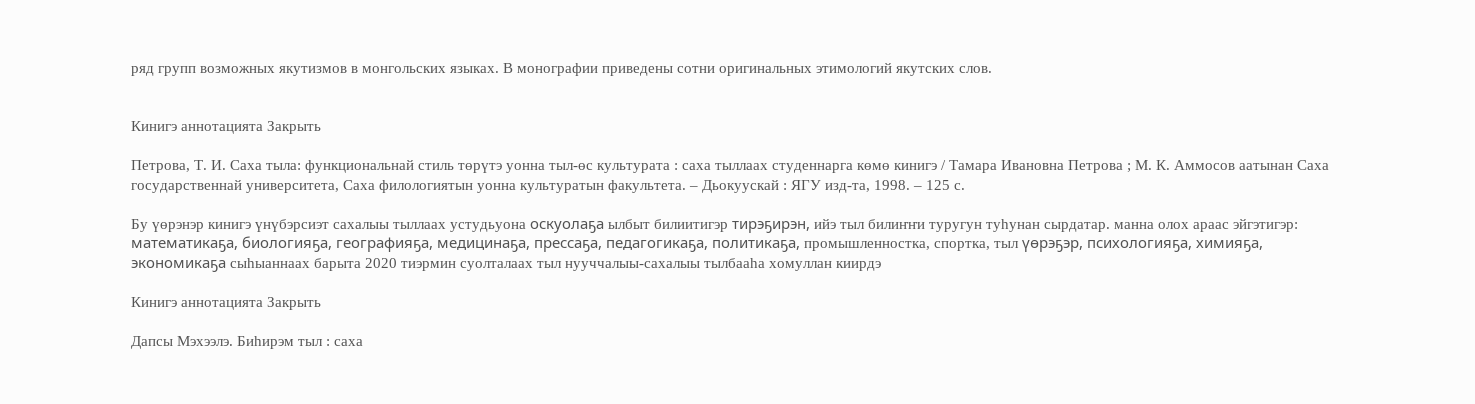ряд групп возможных якутизмов в монгольских языках. В монографии приведены сотни оригинальных этимологий якутских слов.


Кинигэ аннотацията Закрыть

Петрова, Т. И. Саха тыла: функциональнай стиль төрүтэ уонна тыл-өс культурата : саха тыллаах студеннарга көмө кинигэ / Тамара Ивановна Петрова ; М. К. Аммосов аатынан Саха государственнай университета, Саха филологиятын уонна культуратын факультета. – Дьокуускай : ЯГУ изд-та, 1998. – 125 с.

Бу үөрэнэр кинигэ үнүбэрсиэт сахалыы тыллаах устудьуона оскуолаҕа ылбыт билиитигэр тирэҕирэн, ийэ тыл билиҥҥи туругун туһунан сырдатар. манна олох араас эйгэтигэр: математикаҕа, биологияҕа, географияҕа, медицинаҕа, прессаҕа, педагогикаҕа, политикаҕа, промышленностка, спортка, тыл үөрэҕэр, психологияҕа, химияҕа, экономикаҕа сыһыаннаах барыта 2020 тиэрмин суолталаах тыл нууччалыы-сахалыы тылбааһа хомуллан киирдэ

Кинигэ аннотацията Закрыть

Дапсы Мэхээлэ. Биһирэм тыл : саха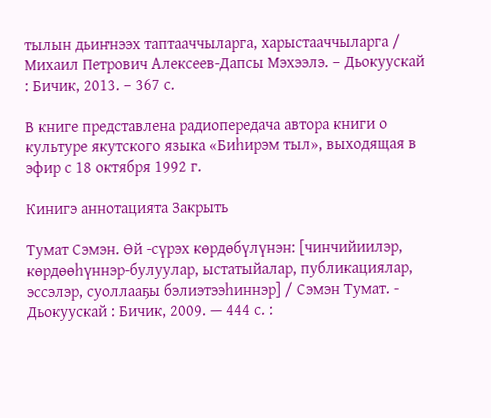тылын дьиҥнээх таптааччыларга, харыстааччыларга / Михаил Петрович Алексеев-Дапсы Мэхээлэ. – Дьокуускай : Бичик, 2013. – 367 с.

В книге представлена радиопередача автора книги о культуре якутского языка «Биһирэм тыл», выходящая в эфир с 18 октября 1992 г.

Кинигэ аннотацията Закрыть

Тумат Сэмэн. Өй -сүрэх көрдөбүлүнэн: [чинчийиилэр, көрдөөһүннэр-булуулар, ыстатыйалар, публикациялар, эссэлэр, суоллааҕы бэлиэтээһиннэр] / Сэмэн Тумат. - Дьокуускай : Бичик, 2009. — 444 с. :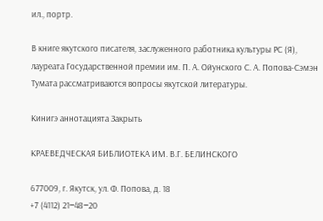ил., портр.

В книге якутского писателя, заслуженного работника культуры РС (Я), лауреата Государственной премии им. П. А. Ойунского С. А. Попова-Сэмэн Тумата рассматриваются вопросы якутской литературы.

Кинигэ аннотацията Закрыть

КРАЕВЕДЧЕСКАЯ БИБЛИОТЕКА ИМ. В.Г. БЕЛИНСКОГО

677009, г. Якутск, ул. Ф. Попова, д. 18
+7 (4112) 21‒48‒20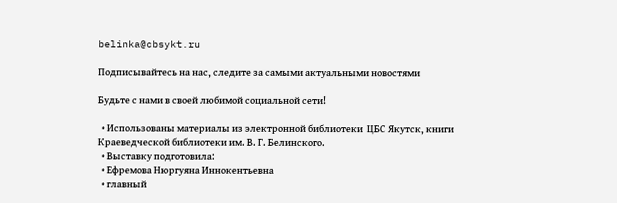belinka@cbsykt.ru

Подписывайтесь на нас, следите за самыми актуальными новостями

Будьте с нами в своей любимой социальной сети!

  • Использованы материалы из электронной библиотеки  ЦБС Якутск, книги Краеведческой библиотеки им. В. Г. Белинского.
  • Выставку подготовила:
  • Ефремова Нюргуяна Иннокентьевна
  • главный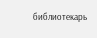библиотекарь